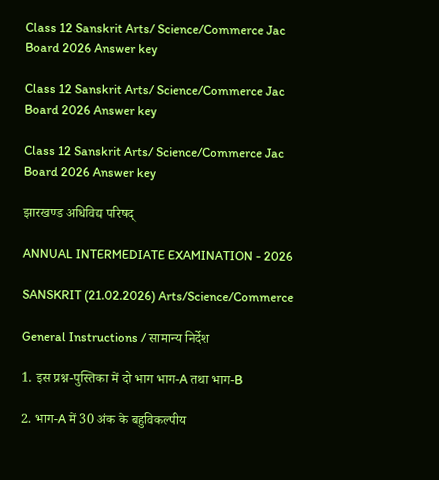Class 12 Sanskrit Arts/ Science/Commerce Jac Board 2026 Answer key

Class 12 Sanskrit Arts/ Science/Commerce Jac Board 2026 Answer key

Class 12 Sanskrit Arts/ Science/Commerce Jac Board 2026 Answer key

झारखण्ड अधिविद्य परिषद्

ANNUAL INTERMEDIATE EXAMINATION - 2026

SANSKRIT (21.02.2026) Arts/Science/Commerce

General Instructions / सामान्य निर्देश

1. इस प्रश्न-पुस्तिका में दो भाग भाग-A तथा भाग-B

2. भाग-A में 30 अंक के बहुविकल्पीय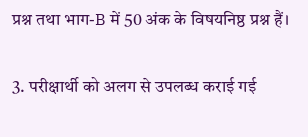प्रश्न तथा भाग-B में 50 अंक के विषयनिष्ठ प्रश्न हैं।

3. परीक्षार्थी को अलग से उपलब्ध कराई गई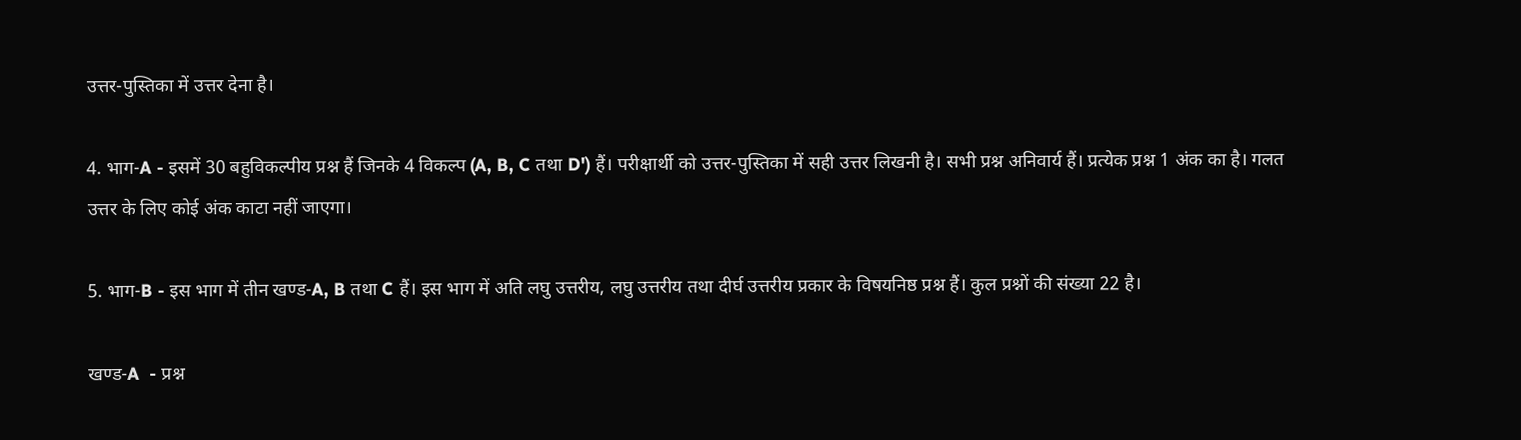उत्तर-पुस्तिका में उत्तर देना है।

4. भाग-A - इसमें 30 बहुविकल्पीय प्रश्न हैं जिनके 4 विकल्प (A, B, C तथा D') हैं। परीक्षार्थी को उत्तर-पुस्तिका में सही उत्तर लिखनी है। सभी प्रश्न अनिवार्य हैं। प्रत्येक प्रश्न 1 अंक का है। गलत उत्तर के लिए कोई अंक काटा नहीं जाएगा।

5. भाग-B - इस भाग में तीन खण्ड-A, B तथा C हैं। इस भाग में अति लघु उत्तरीय, लघु उत्तरीय तथा दीर्घ उत्तरीय प्रकार के विषयनिष्ठ प्रश्न हैं। कुल प्रश्नों की संख्या 22 है।

खण्ड-A  - प्रश्न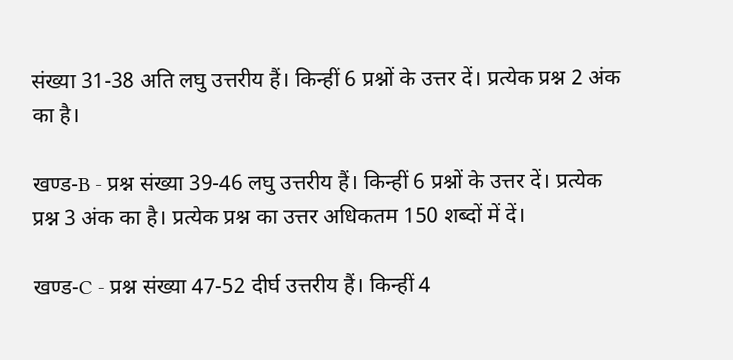संख्या 31-38 अति लघु उत्तरीय हैं। किन्हीं 6 प्रश्नों के उत्तर दें। प्रत्येक प्रश्न 2 अंक का है।

खण्ड-B - प्रश्न संख्या 39-46 लघु उत्तरीय हैं। किन्हीं 6 प्रश्नों के उत्तर दें। प्रत्येक प्रश्न 3 अंक का है। प्रत्येक प्रश्न का उत्तर अधिकतम 150 शब्दों में दें।

खण्ड-C - प्रश्न संख्या 47-52 दीर्घ उत्तरीय हैं। किन्हीं 4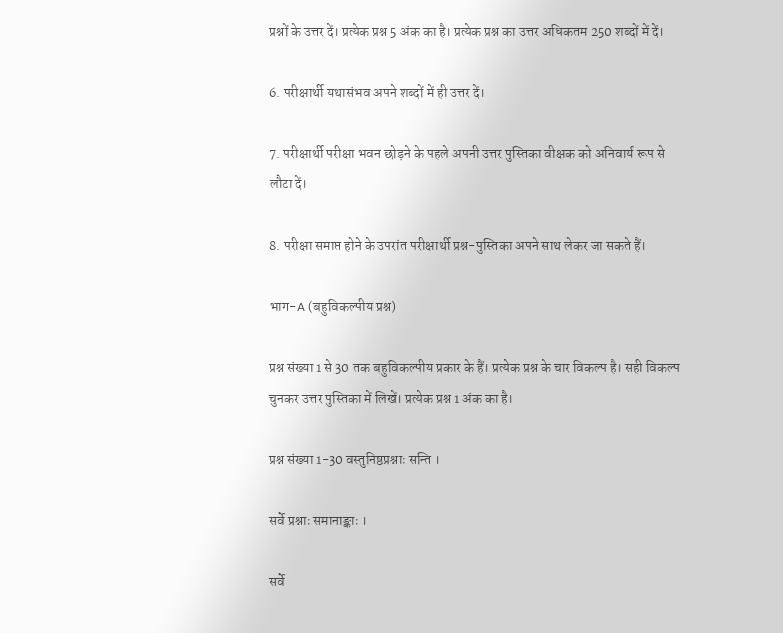प्रश्नों के उत्तर दें। प्रत्येक प्रश्न 5 अंक का है। प्रत्येक प्रश्न का उत्तर अधिकतम 250 शब्दों में दें।

6. परीक्षार्थी यथासंभव अपने शब्दों में ही उत्तर दें।

7. परीक्षार्थी परीक्षा भवन छोड़ने के पहले अपनी उत्तर पुस्तिका वीक्षक को अनिवार्य रूप से लौटा दें।

8. परीक्षा समाप्त होने के उपरांत परीक्षार्थी प्रश्न-पुस्तिका अपने साथ लेकर जा सकते हैं।

भाग-A (बहुविकल्पीय प्रश्न)

प्रश्न संख्या 1 से 30 तक बहुविकल्पीय प्रकार के हैं। प्रत्येक प्रश्न के चार विकल्प है। सही विकल्प चुनकर उत्तर पुस्तिका में लिखें। प्रत्येक प्रश्न 1 अंक का है।

प्रश्न संख्या 1-30 वस्तुनिष्ठप्रश्नाः सन्ति ।

सर्वे प्रश्नाः समाना‌ङ्काः ।

सर्वे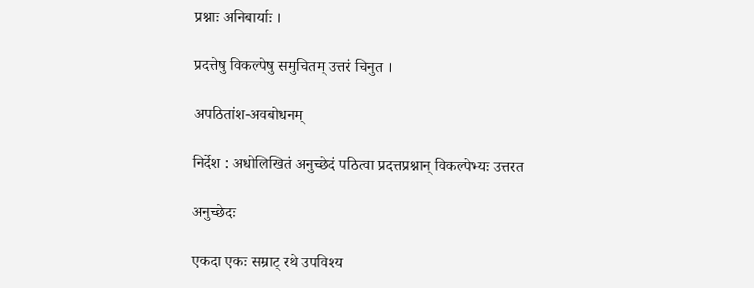प्रश्नाः अनिबार्याः ।

प्रदत्तेषु विकल्पेषु समुचितम् उत्तरं चिनुत ।

अपठितांश-अवबोधनम्

निर्देश : अधोलिखितं अनुच्छेदं पठित्वा प्रदत्तप्रश्नान् विकल्पेभ्यः उत्तरत

अनुच्छेदः

एकदा एकः सम्राट् रथे उपविश्य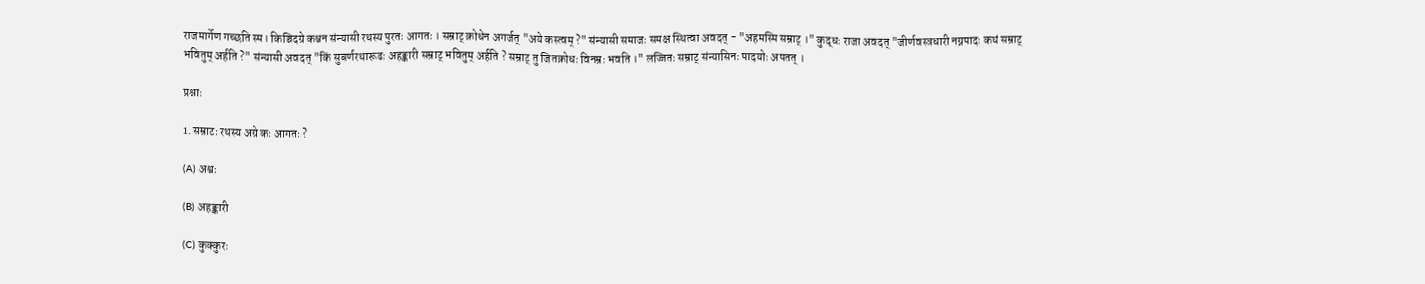राजमार्गेण गच्छति स्म। किञ्चिदग्रे कश्चन संन्यासी रथस्य पुरतः आगतः । सम्राट् क्रोधेन अगर्जत् "अये कस्त्वम् ?" संन्यासी समाजः समक्ष स्थित्वा अवदत् - "अहमस्मि सम्राट् ।" कुद्धः राजा अवदत् "जीर्णवस्त्रधारी नग्नपादः कथं सम्राट् भवितुम् अर्हति ?" संन्यासी अवदत् "किं सुबर्णरथारूढः अह‌ङ्कारी सम्राट् भवितुम् अर्हति ? सम्राट् तु जितक्रोधः विनम्रः भवति ।" लज्जितः सम्राट् संन्यासिनः पादयोः अपतत् ।

प्रश्नाः

1. सम्राटः रथस्य अग्रे कः आगतः ?

(A) अश्वः

(B) अह‌ङ्कारी

(C) कुक्कुरः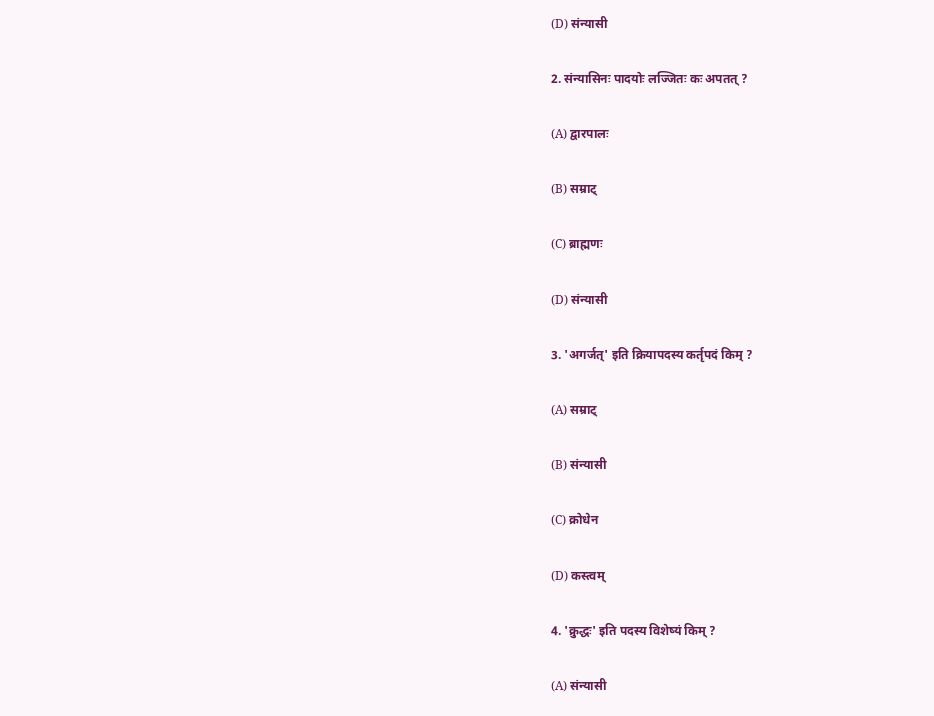(D) संन्यासी

2. संन्यासिनः पादयोः लज्जितः कः अपतत् ?

(A) द्वारपालः

(B) सम्राट्

(C) ब्राह्मणः

(D) संन्यासी

3. 'अगर्जत्' इति क्रियापदस्य कर्तृपदं किम् ?

(A) सम्राट्

(B) संन्यासी

(C) क्रोधेन

(D) कस्त्वम्

4. 'क्रुद्धः' इति पदस्य विशेष्यं किम् ?

(A) संन्यासी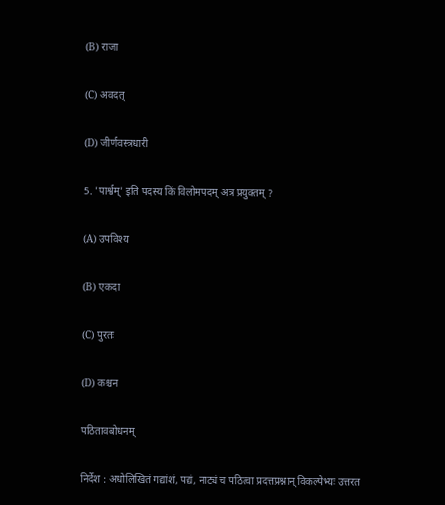(B) राजा

(C) अवदत्

(D) जीर्णवस्त्रधारी

5. 'पार्श्वम्' इति पदस्य किं विलोमपदम् अत्र प्रयुक्तम् ?

(A) उपविश्य

(B) एकदा

(C) पुरतः

(D) कश्चन

पठितावबोधनम्

निर्देश : अधोलिखितं गद्यांशं, पद्यं, नाट्यं च पठित्वा प्रदत्तप्रश्नान् विकल्पेभ्यः उत्तरत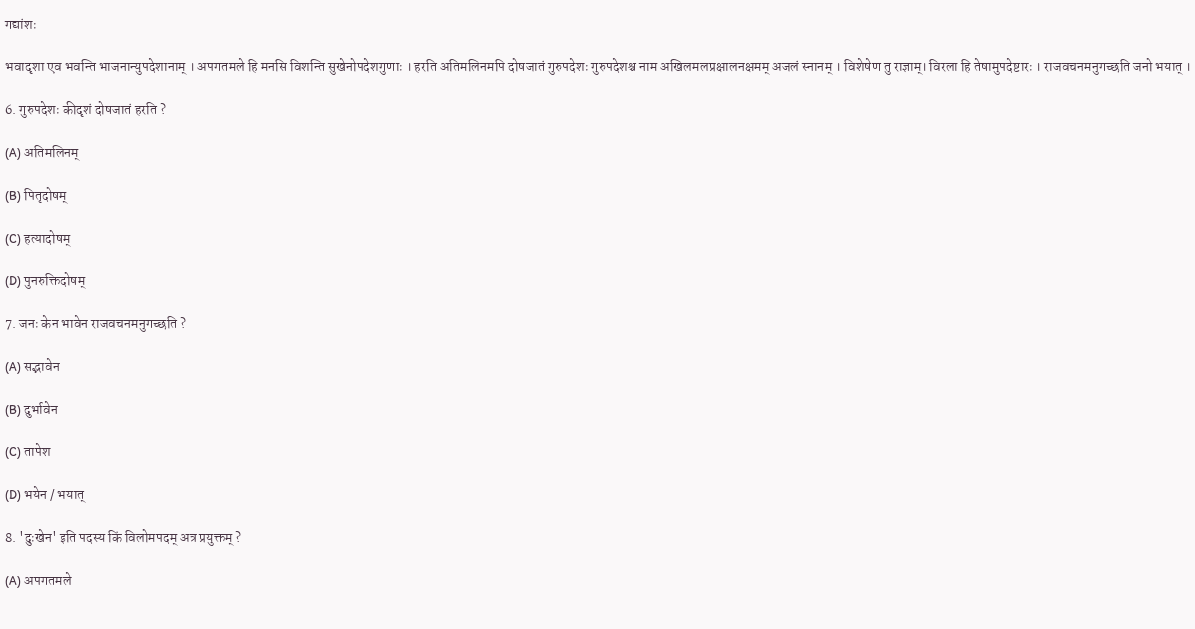गद्यांशः

भवादृशा एव भवन्ति भाजनान्युपदेशानाम् । अपगतमले हि मनसि विशन्ति सुखेनोपदेशगुणाः । हरति अतिमलिनमपि दोषजातं गुरुपदेशः गुरुपदेशश्च नाम अखिलमलप्रक्षालनक्षमम् अजलं स्नानम् । विशेषेण तु राज्ञाम्। विरला हि तेषामुपदेष्टारः । राजवचनमनुगच्छति जनो भयात् ।

6. गुरुपदेशः कीदृशं दोषजातं हरति ?

(A) अतिमलिनम्

(B) पितृदोषम्

(C) हत्यादोषम्

(D) पुनरुक्तिदोषम्

7. जनः केन भावेन राजवचनमनुगच्छति ?

(A) सद्भावेन

(B) दुर्भावेन

(C) तापेश

(D) भयेन / भयात्

8. 'दुःखेन' इति पदस्य किं विलोमपदम् अत्र प्रयुक्तम् ?

(A) अपगतमले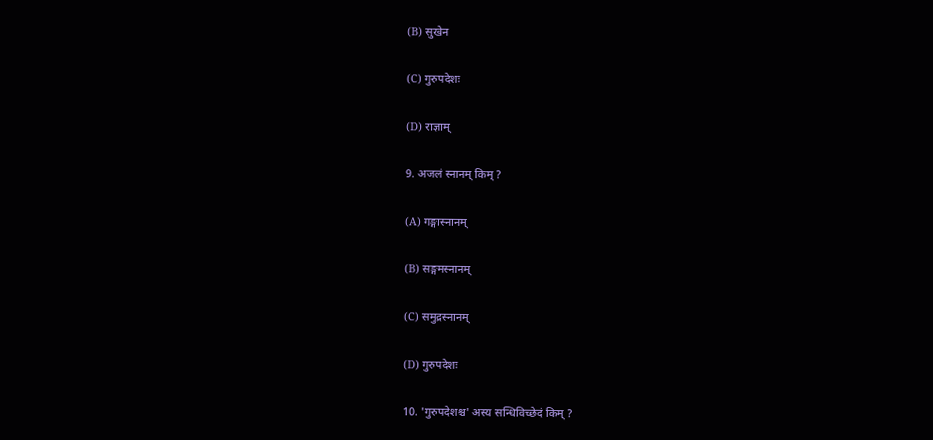(B) सुखेन

(C) गुरुपदेशः

(D) राज्ञाम्

9. अजलं स्नानम् किम् ?

(A) ग‌ङ्गास्नानम्

(B) सङ्गमस्नानम्

(C) समुद्रस्नानम्

(D) गुरुपदेशः

10. 'गुरुपदेशश्च' अस्य सन्धिविच्छेदं किम् ?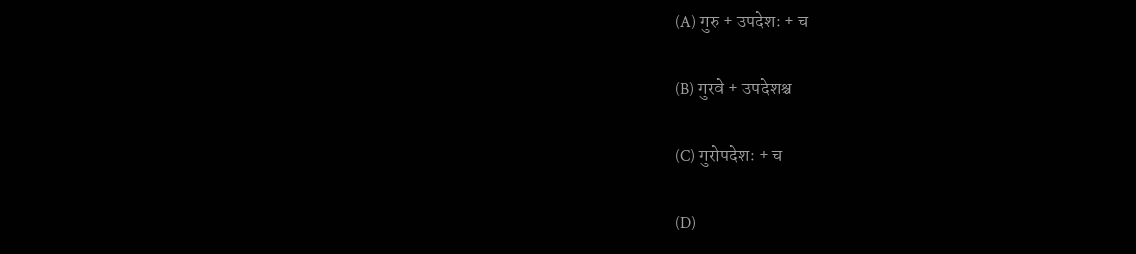(A) गुरु + उपदेशः + च

(B) गुरवे + उपदेशश्च

(C) गुरोपदेशः + च

(D)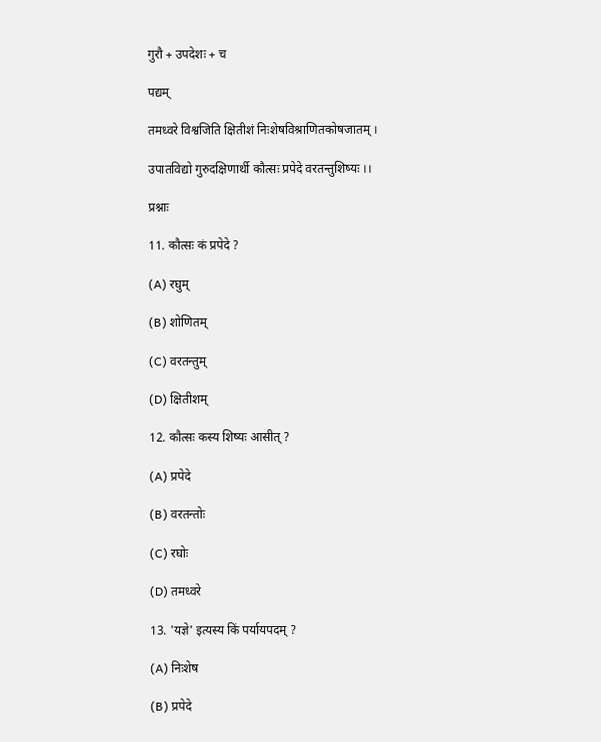गुरौ + उपदेशः + च

पद्यम्

तमध्वरे विश्वजिति क्षितीशं निःशेषविश्राणितकोषजातम् ।

उपातविद्यो गुरुदक्षिणार्थी कौत्सः प्रपेदे वरतन्तुशिष्यः ।।

प्रश्नाः

11. कौत्सः कं प्रपेदे ?

(A) रघुम्

(B) शोणितम्

(C) वरतन्तुम्

(D) क्षितीशम्

12. कौत्सः कस्य शिष्यः आसीत् ?

(A) प्रपेदे

(B) वरतन्तोः

(C) रघोः

(D) तमध्वरे

13. 'यज्ञे' इत्यस्य किं पर्यायपदम् ?

(A) निःशेष

(B) प्रपेदे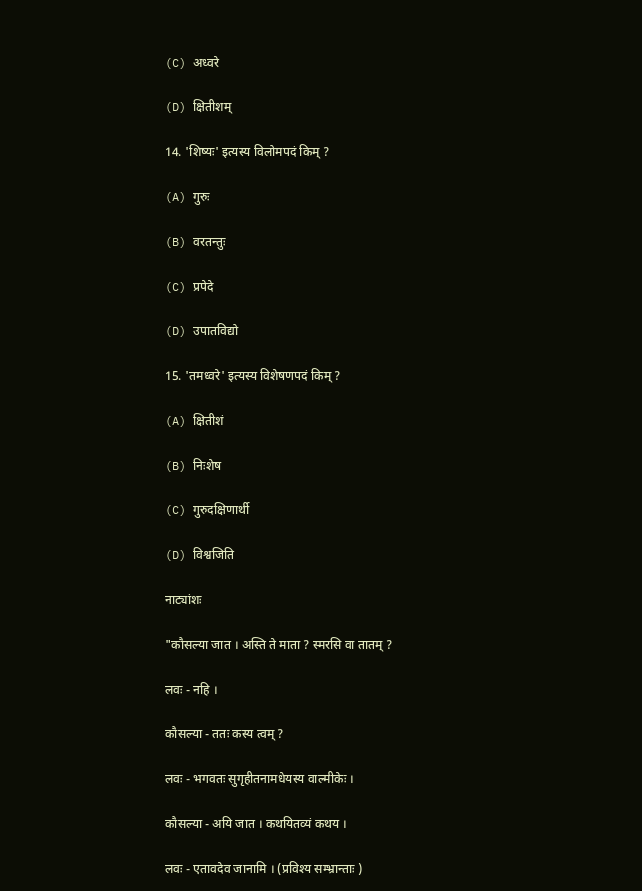(C) अध्वरे

(D) क्षितीशम्

14. 'शिष्यः' इत्यस्य विलोमपदं किम् ?

(A) गुरुः

(B) वरतन्तुः

(C) प्रपेदे

(D) उपातविद्यो

15. 'तमध्वरे' इत्यस्य विशेषणपदं किम् ?

(A) क्षितीशं

(B) निःशेष

(C) गुरुदक्षिणार्थी

(D) विश्वजिति

नाट्यांशः

"कौसल्या जात । अस्ति ते माता ? स्मरसि वा तातम् ?

लवः - नहि ।

कौसल्या - ततः कस्य त्वम् ?

लवः - भगवतः सुगृहीतनामधेयस्य वाल्मीकेः ।

कौसल्या - अयि जात । कथयितव्यं कथय ।

लवः - एतावदेव जानामि । (प्रविश्य सम्भ्रान्ताः )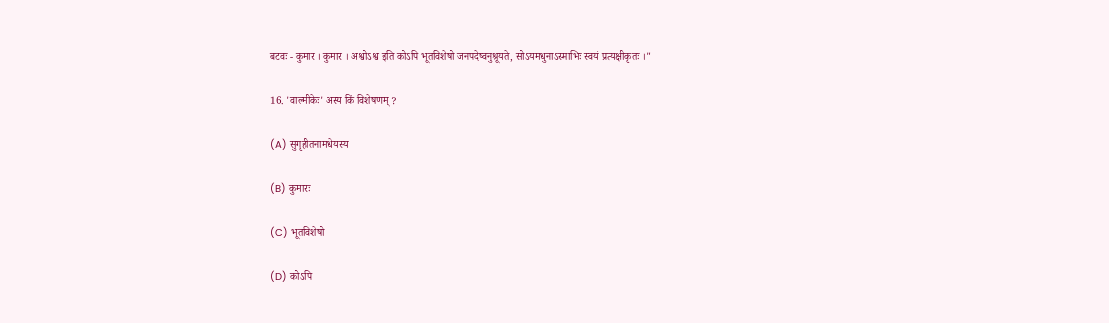बटवः - कुमार । कुमार । अश्वोऽश्व इति कोऽपि भूतविशेषो जनपदेष्वनुश्रूयते, सोऽयमधुनाऽस्माभिः स्वयं प्रत्यक्षीकृतः ।"

16. 'वाल्मीकेः' अस्य किं विशेषणम् ?

(A) सुगृहीतनामधेयस्य

(B) कुमारः

(C) भूतविशेषो

(D) कोऽपि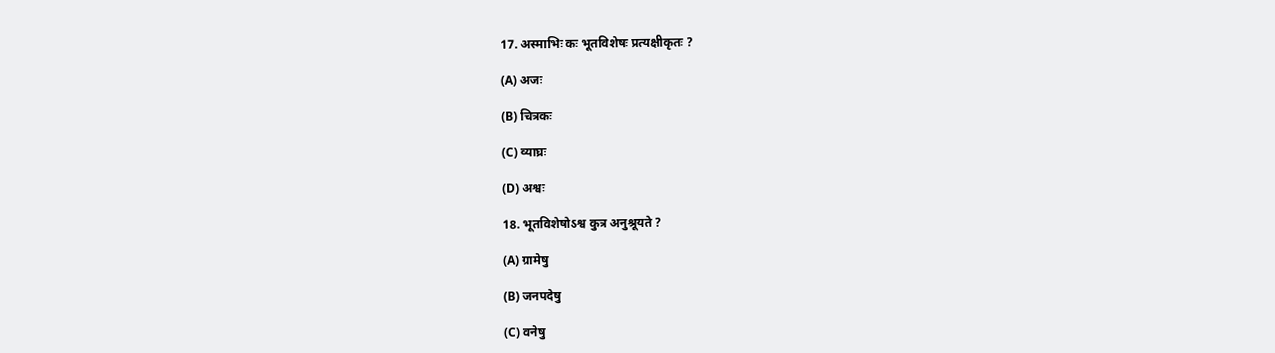17. अस्माभिः कः भूतविशेषः प्रत्यक्षीकृतः ?

(A) अजः

(B) चित्रकः

(C) व्याघ्रः

(D) अश्वः

18. भूतविशेषोऽश्व कुत्र अनुश्रूयते ?

(A) ग्रामेषु

(B) जनपदेषु

(C) वनेषु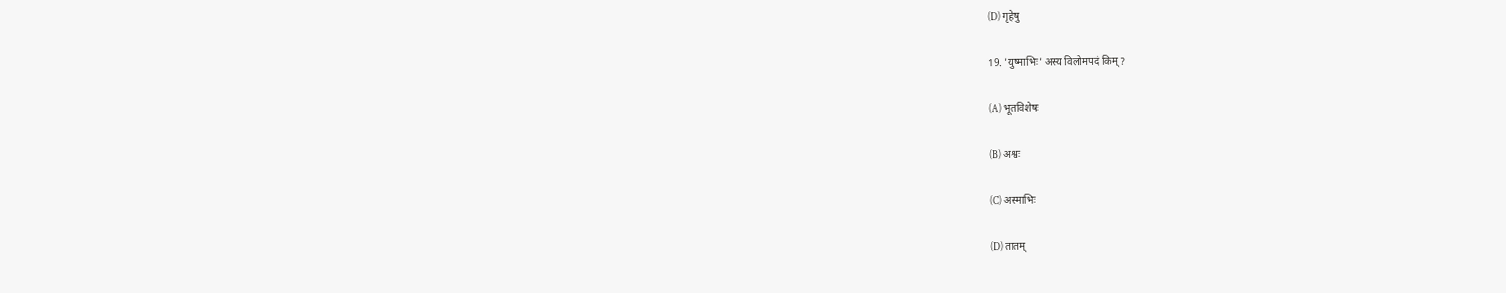(D) गृहेषु

19. 'युष्माभिः' अस्य विलोमपदं किम् ?

(A) भूतविशेषः

(B) अश्वः

(C) अस्माभिः

(D) तातम्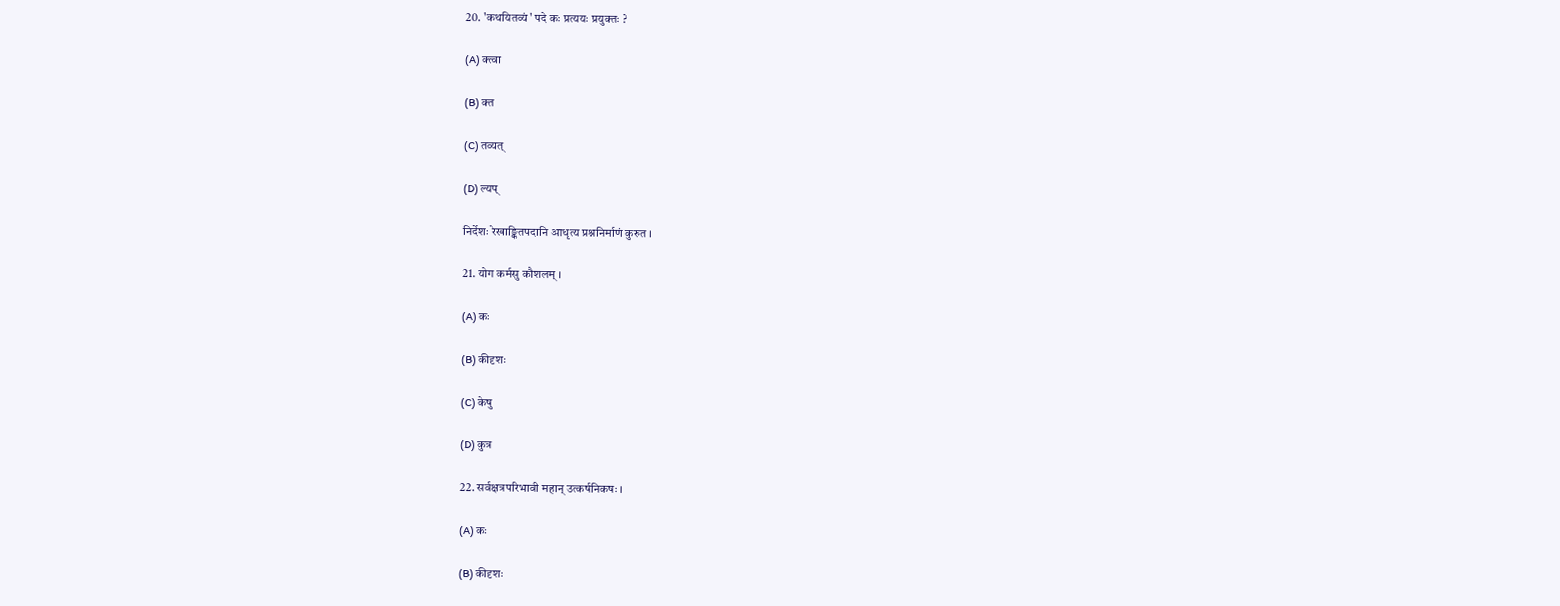20. 'कथयितव्यं' पदे कः प्रत्ययः प्रयुक्तः ?

(A) क्त्वा

(B) क्त

(C) तव्यत्

(D) ल्यप्

निर्देशः रेखाङ्कितपदानि आधृत्य प्रश्ननिर्माणं कुरुत ।

21. योग कर्मसु कौशलम् ।

(A) कः

(B) कीदृशः

(C) केषु

(D) कुत्र

22. सर्वक्षत्रपरिभावी महान् उत्कर्षनिकषः ।

(A) कः

(B) कीदृशः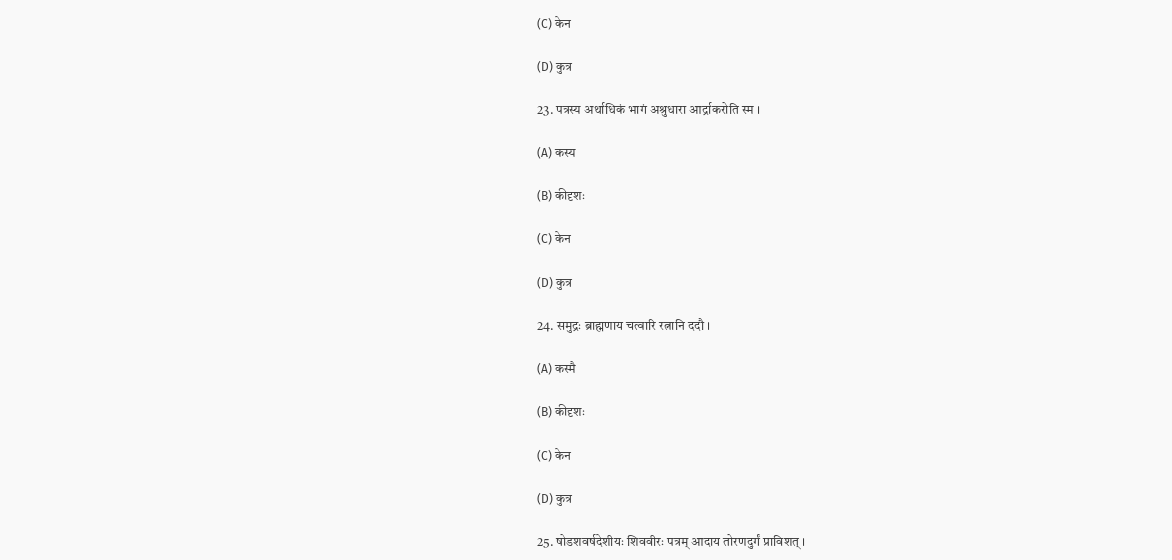(C) केन

(D) कुत्र

23. पत्रस्य अर्थाधिकं भागं अश्रुधारा आर्द्राकरोति स्म ।

(A) कस्य

(B) कीदृशः

(C) केन

(D) कुत्र

24. समुद्रः ब्राह्मणाय चत्वारि रत्नानि ददौ ।

(A) कस्मै

(B) कीदृशः

(C) केन

(D) कुत्र

25. षोडशवर्षदेशीयः शिववीरः पत्रम् आदाय तोरणदुर्गं प्राविशत् ।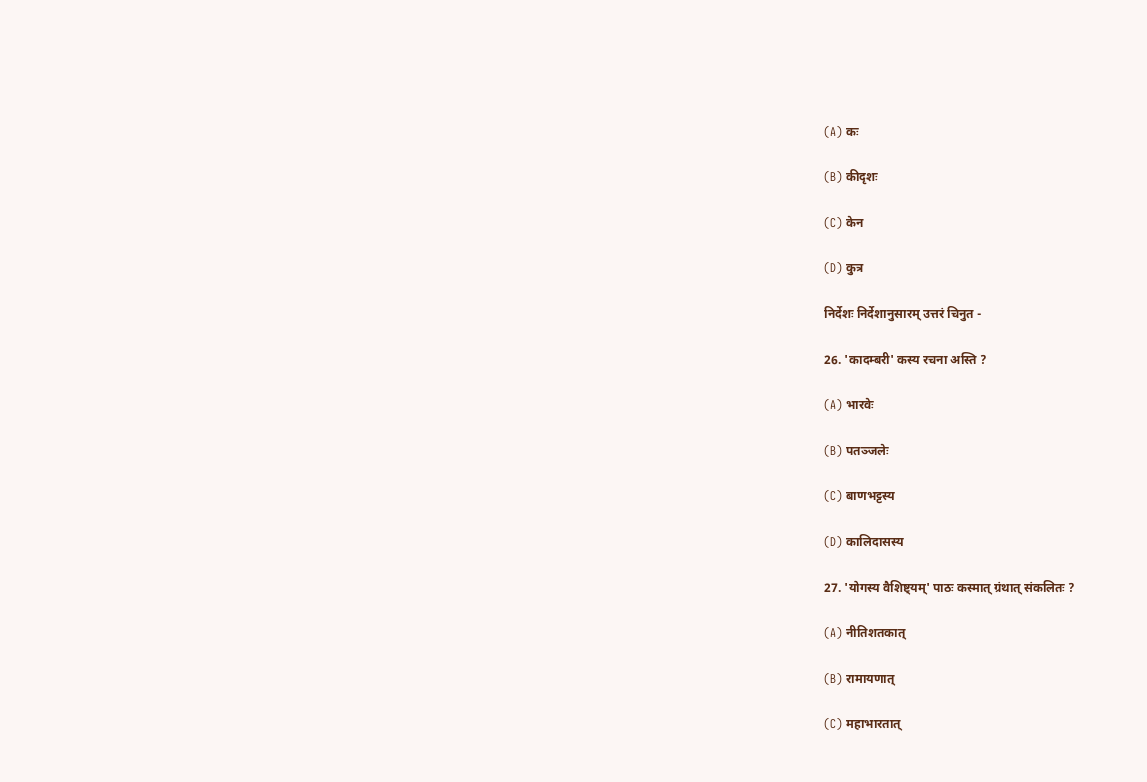(A) कः

(B) कीदृशः

(C) केन

(D) कुत्र

निर्देशः निर्देशानुसारम् उत्तरं चिनुत -

26. 'कादम्बरी' कस्य रचना अस्ति ?

(A) भारवेः

(B) पतञ्जलेः

(C) बाणभट्टस्य

(D) कालिदासस्य

27. 'योगस्य वैशिष्ट्यम्' पाठः कस्मात् ग्रंथात् संकलितः ?

(A) नीतिशतकात्

(B) रामायणात्

(C) महाभारतात्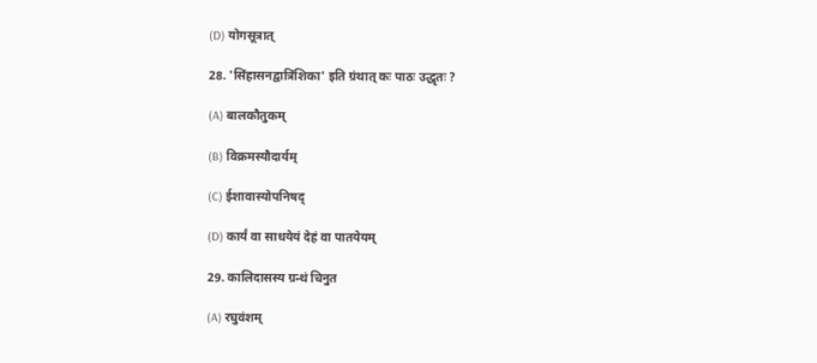(D) योगसूत्रात्

28. 'सिंहासनद्वात्रिंशिका' इति ग्रंथात् कः पाठः उद्धृतः ?

(A) बालकौतुकम्

(B) विक्रमस्यौदार्यम्

(C) ईशावास्योपनिषद्

(D) कार्यं वा साधयेयं देहं वा पातयेयम्

29. कालिदासस्य ग्रन्थं चिनुत

(A) रघुवंशम्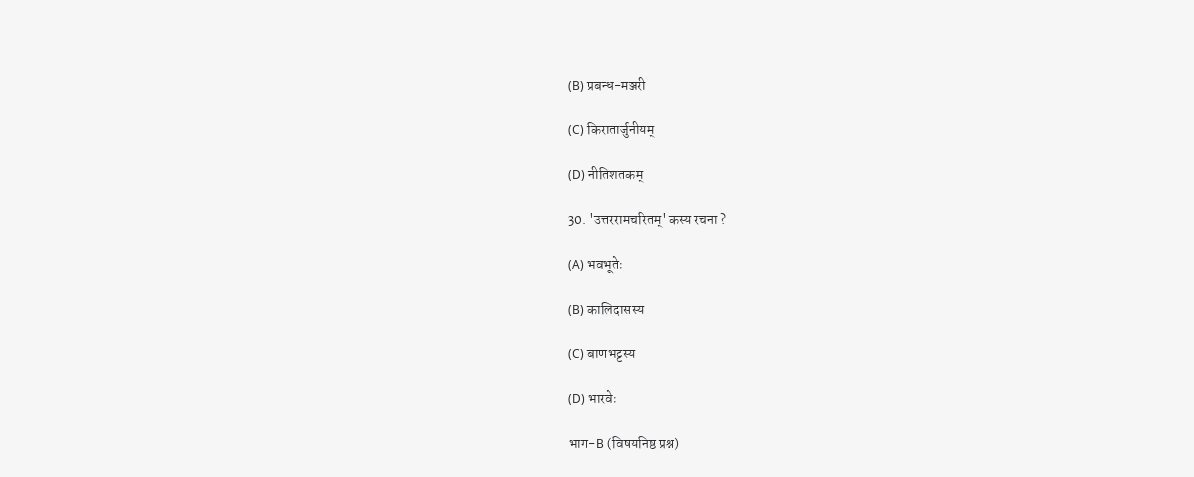(B) प्रबन्ध-मञ्जरी

(C) किरातार्जुनीयम्

(D) नीतिशतकम्

30. 'उत्तररामचरितम्' कस्य रचना ?

(A) भवभूतेः

(B) कालिदासस्य

(C) बाणभट्टस्य

(D) भारवेः

भाग-B (विषयनिष्ठ प्रश्न)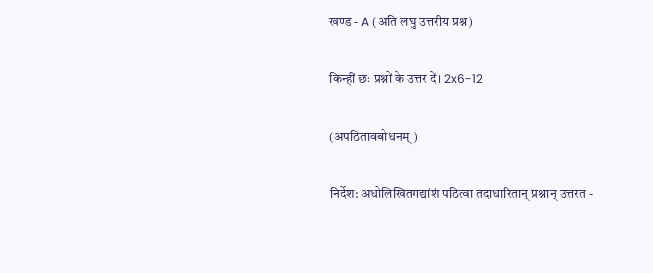खण्ड - A (अति लघु उत्तरीय प्रश्न)

किन्हीं छः प्रश्नों के उत्तर दें। 2x6-12

(अपठितावबोधनम् )

निर्देश: अधोलिखितगद्यांशं पठित्वा तदाधारितान् प्रश्नान् उत्तरत -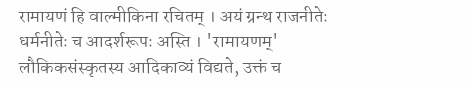रामायणं हि वाल्मीकिना रचितम् । अयं ग्रन्थ राजनीतेः धर्मनीतेः च आदर्शरूपः अस्ति । 'रामायणम्' लौकिकसंस्कृतस्य आदिकाव्यं विद्यते, उक्तं च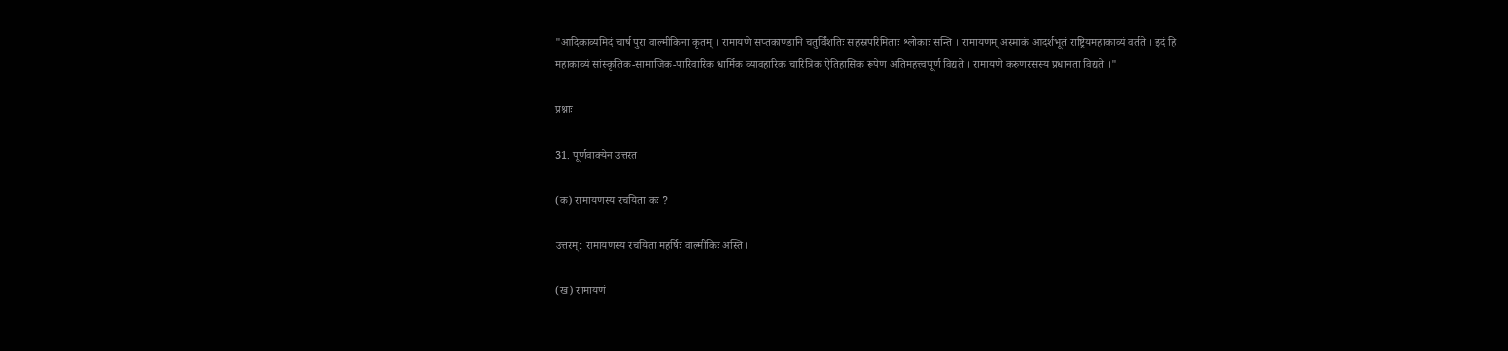"आदिकाव्यमिदं चार्ष पुरा वाल्मीकिना कृतम् । रामायणे सप्तकाण्डानि चतुर्विंशतिः सहस्रपरिमिताः श्लोकाः सन्ति । रामायणम् अस्माकं आदर्शभूतं राष्ट्रियमहाकाव्यं वर्तते । इदं हि महाकाव्यं सांस्कृतिक-सामाजिक-पारिवारिक धार्मिक व्यावहारिक चारित्रिक ऐतिहासिक रूपेण अतिमहत्त्वपूर्ण विद्यते । रामायणे करुणरसस्य प्रधानता विद्यते ।"

प्रश्नाः

31. पूर्णवाक्येन उत्तरत

(क) रामायणस्य रचयिता कः ?

उत्तरम्: रामायणस्य रचयिता महर्षिः वाल्मीकिः अस्ति।

(ख) रामायणं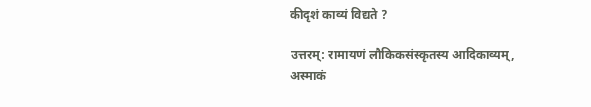कीदृशं काव्यं विद्यते ?

उत्तरम्: रामायणं लौकिकसंस्कृतस्य आदिकाव्यम्, अस्माकं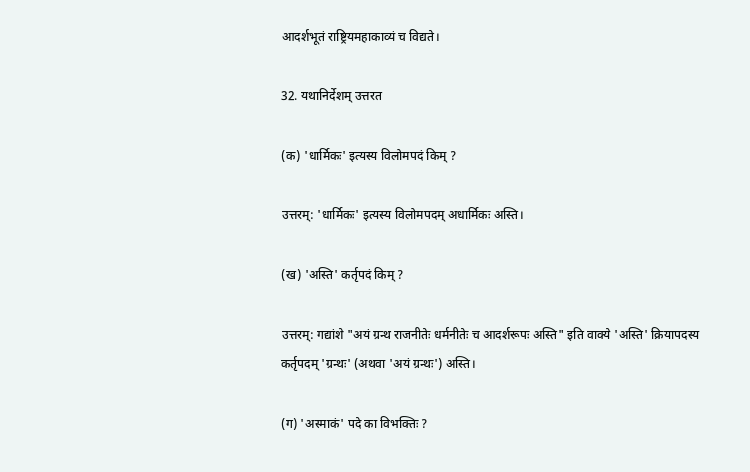आदर्शभूतं राष्ट्रियमहाकाव्यं च विद्यते।

32. यथानिर्देशम् उत्तरत

(क) 'धार्मिकः' इत्यस्य विलोमपदं किम् ?

उत्तरम्: 'धार्मिकः' इत्यस्य विलोमपदम् अधार्मिकः अस्ति।

(ख) 'अस्ति' कर्तृपदं किम् ?

उत्तरम्: गद्यांशे "अयं ग्रन्थ राजनीतेः धर्मनीतेः च आदर्शरूपः अस्ति" इति वाक्ये 'अस्ति' क्रियापदस्य कर्तृपदम् 'ग्रन्थः' (अथवा 'अयं ग्रन्थः') अस्ति।

(ग) 'अस्माकं' पदे का विभक्तिः ?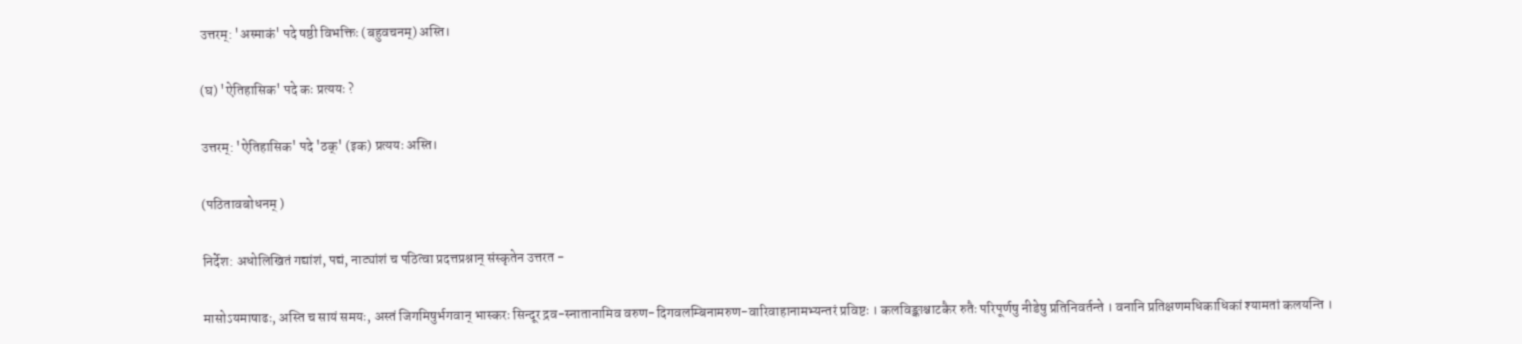उत्तरम्: 'अस्माकं' पदे षष्ठी विभक्तिः (बहुवचनम्) अस्ति।

(घ) 'ऐतिहासिक' पदे कः प्रत्ययः ?

उत्तरम्: 'ऐतिहासिक' पदे 'ठक्' (इक) प्रत्ययः अस्ति।

(पठितावबोधनम् )

निर्देश: अधोलिखितं गद्यांशं, पद्यं, नाट्यांशं च पठित्वा प्रदत्तप्रश्नान् संस्कृतेन उत्तरत -

मासोऽयमाषाढः, अस्ति च सायं समयः, अस्तं जिगमिषुर्भगवान् भास्करः सिन्दूर द्रव-स्नातानामिव वरुण-दिगवलम्बिनामरुण-वारिवाहानामभ्यन्तरं प्रविष्टः । कलविङ्काश्चाटकैर रुतैः परिपूर्णषु नीडेषु प्रतिनिवर्तन्ते । वनानि प्रतिक्षणमधिकाधिकां श्यामतां कलयन्ति ।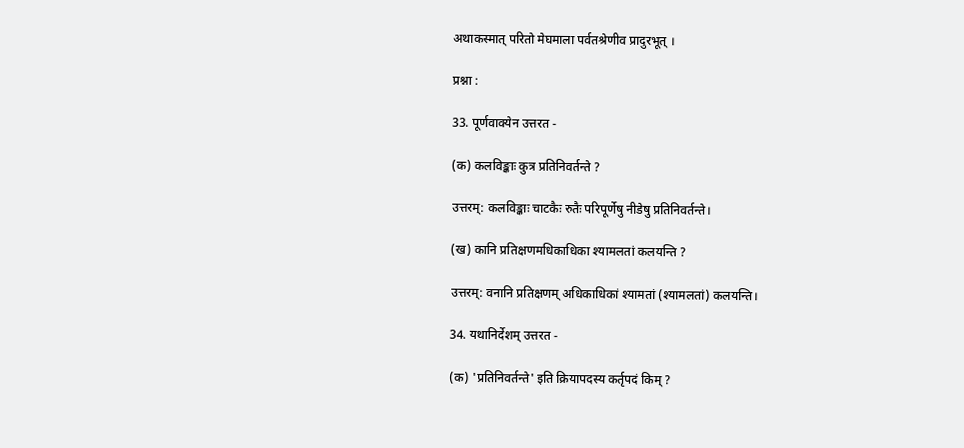अथाकस्मात् परितो मेघमाला पर्वतश्रेणीव प्रादुरभूत् ।

प्रश्ना :

33. पूर्णवाक्येन उत्तरत -

(क) कलविङ्काः कुत्र प्रतिनिवर्तन्ते ?

उत्तरम्: कलविङ्काः चाटकैः रुतैः परिपूर्णेषु नीडेषु प्रतिनिवर्तन्ते।

(ख) कानि प्रतिक्षणमधिकाधिका श्यामलतां कलयन्ति ?

उत्तरम्: वनानि प्रतिक्षणम् अधिकाधिकां श्यामतां (श्यामलतां) कलयन्ति।

34. यथानिर्देशम् उत्तरत -

(क) 'प्रतिनिवर्तन्ते' इति क्रियापदस्य कर्तृपदं किम् ?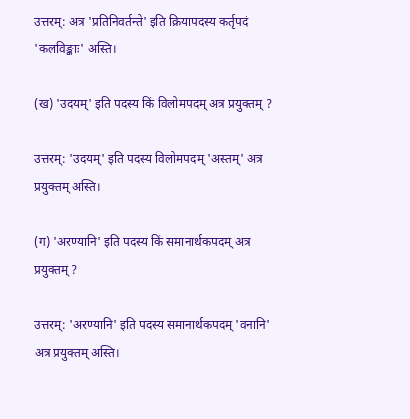उत्तरम्: अत्र 'प्रतिनिवर्तन्ते' इति क्रियापदस्य कर्तृपदं 'कलविङ्काः' अस्ति।

(ख) 'उदयम्' इति पदस्य किं विलोमपदम् अत्र प्रयुक्तम् ?

उत्तरम्: 'उदयम्' इति पदस्य विलोमपदम् 'अस्तम्' अत्र प्रयुक्तम् अस्ति।

(ग) 'अरण्यानि' इति पदस्य किं समानार्थकपदम् अत्र प्रयुक्तम् ?

उत्तरम्: 'अरण्यानि' इति पदस्य समानार्थकपदम् 'वनानि' अत्र प्रयुक्तम् अस्ति।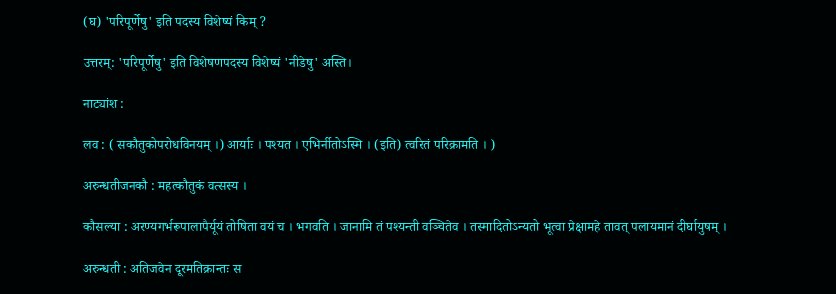(घ) 'परिपूर्णेषु' इति पदस्य विशेष्यं किम् ?

उत्तरम्: 'परिपूर्णेषु' इति विशेषणपदस्य विशेष्यं 'नीडेषु' अस्ति।

नाट्यांश :

लव : ( सकौतुकोपरोधविनयम् ।) आर्याः । पश्यत । एभिर्नीतोऽस्मि । (इति) त्वरितं परिक्रामति । )

अरुन्धतीजनकौ : महत्कौतुकं वत्सस्य ।

कौसल्या : अरण्यगर्भरूपालापैर्यूयं तोषिता वयं च । भगवति । जानामि तं पश्यन्ती वञ्चितेव । तस्मादितोऽन्यतो भूत्वा प्रेक्षामहे तावत् पलायमानं दीर्घायुषम् ।

अरुन्धती : अतिजवेन दूरमतिक्रान्तः स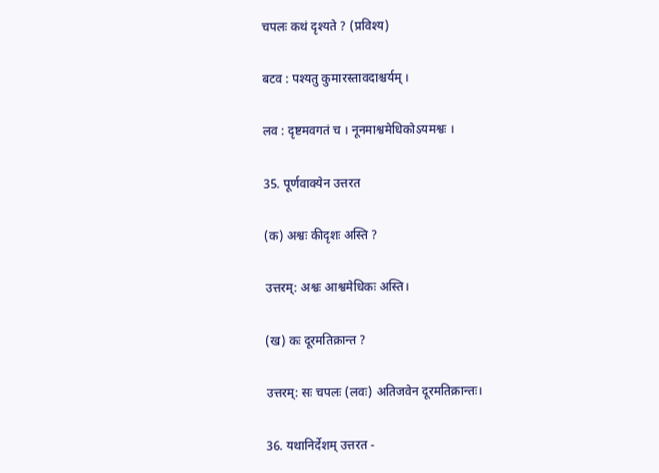चपलः कथं दृश्यते ? (प्रविश्य)

बटव : पश्यतु कुमारस्तावदाश्चर्यम् ।

लव : दृष्टमवगतं च । नूनमाश्वमेधिकोऽयमश्वः ।

35. पूर्णवाक्येन उत्तरत

(क) अश्वः कीदृशः अस्ति ?

उत्तरम्: अश्वः आश्वमेधिकः अस्ति।

(ख) कः दूरमतिक्रान्त ?

उत्तरम्: सः चपलः (लवः) अतिजवेन दूरमतिक्रान्तः।

36. यथानिर्देशम् उत्तरत -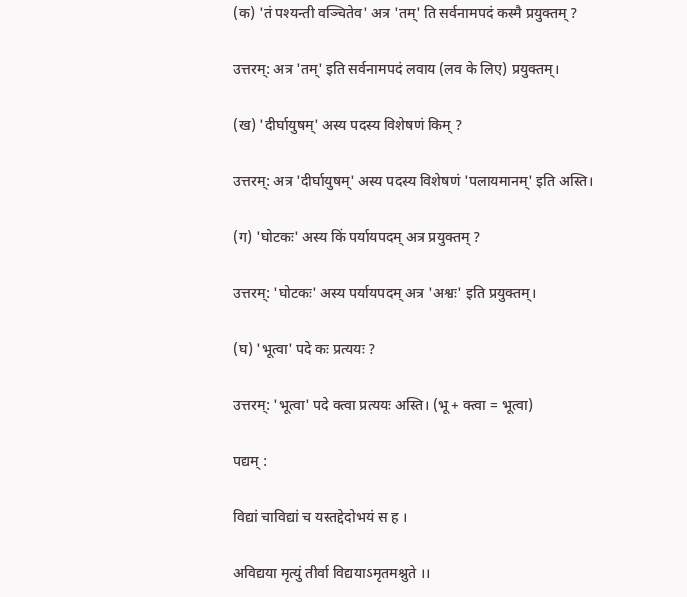(क) 'तं पश्यन्ती वञ्चितेव' अत्र 'तम्' ति सर्वनामपदं कस्मै प्रयुक्तम् ?

उत्तरम्: अत्र 'तम्' इति सर्वनामपदं लवाय (लव के लिए) प्रयुक्तम्।

(ख) 'दीर्घायुषम्' अस्य पदस्य विशेषणं किम् ?

उत्तरम्: अत्र 'दीर्घायुषम्' अस्य पदस्य विशेषणं 'पलायमानम्' इति अस्ति।

(ग) 'घोटकः' अस्य किं पर्यायपदम् अत्र प्रयुक्तम् ?

उत्तरम्: 'घोटकः' अस्य पर्यायपदम् अत्र 'अश्वः' इति प्रयुक्तम्।

(घ) 'भूत्वा' पदे कः प्रत्ययः ?

उत्तरम्: 'भूत्वा' पदे क्त्वा प्रत्ययः अस्ति। (भू + क्त्वा = भूत्वा)

पद्यम् :

विद्यां चाविद्यां च यस्तद्देदोभयं स ह ।

अविद्यया मृत्युं तीर्वा विद्ययाऽमृतमश्नुते ।।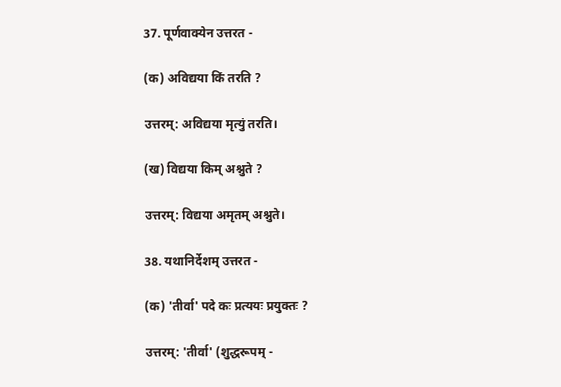37. पूर्णवाक्येन उत्तरत -

(क) अविद्यया किं तरति ?

उत्तरम्: अविद्यया मृत्युं तरति।

(ख) विद्यया किम् अश्नुते ?

उत्तरम्: विद्यया अमृतम् अश्नुते।

38. यथानिर्देशम् उत्तरत -

(क) 'तीर्वा' पदे कः प्रत्ययः प्रयुक्तः ?

उत्तरम्: 'तीर्वा' (शुद्धरूपम् -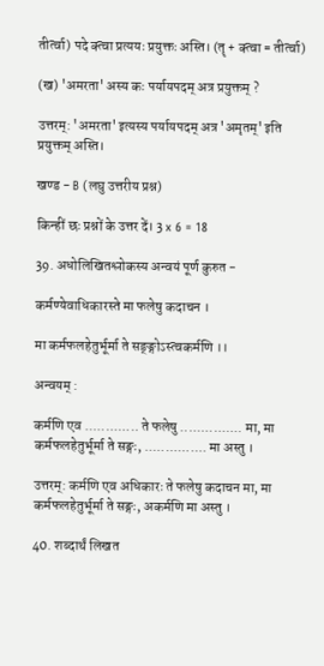तीर्त्वा) पदे क्त्वा प्रत्ययः प्रयुक्तः अस्ति। (तॄ + क्त्वा = तीर्त्वा)

(ख) 'अमरता' अस्य कः पर्यायपदम् अत्र प्रयुक्तम् ?

उत्तरम्: 'अमरता' इत्यस्य पर्यायपदम् अत्र 'अमृतम्' इति प्रयुक्तम् अस्ति।

खण्ड - B (लघु उत्तरीय प्रश्न)

किन्हीं छः प्रश्नों के उत्तर दें। 3 x 6 = 18

39. अधोलिखितश्लोकस्य अन्वयं पूर्ण कुरुत -

कर्मण्येवाधिकारस्ते मा फलेषु कदाचन ।

मा कर्मफलहेतुर्भूर्मा ते सङ्‌ङ्गोऽस्त्वकर्मणि ।।

अन्वयम् :

कर्मणि एव ............. ते फलेषु ............... मा, मा कर्मफलहेतुर्भूर्मा ते सङ्गः, ............... मा अस्तु ।

उत्तरम्: कर्मणि एव अधिकारः ते फलेषु कदाचन मा, मा कर्मफलहेतुर्भूर्मा ते सङ्गः, अकर्मणि मा अस्तु ।

40. शब्दार्थं लिखत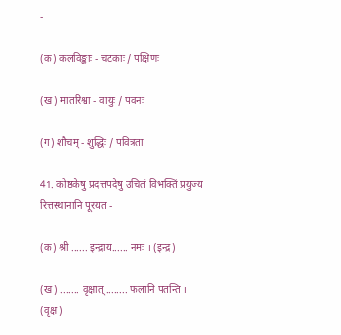-

(क) कलविङ्काः - चटकाः / पक्षिणः

(ख) मातरिश्वा - वायुः / पवनः

(ग) शौचम् - शुद्धिः / पवित्रता

41. कोष्ठकेषु प्रदत्तपदेषु उचितं विभक्तिं प्रयुज्य रित्तस्थानानि पूरयत -

(क) श्री ...... इन्द्राय...... नमः । (इन्द्र)

(ख) ....... वृक्षात्........ फलानि पतन्ति । (वृक्ष)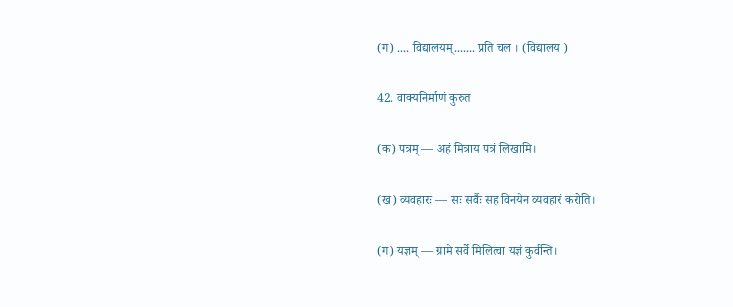(ग) .... विद्यालयम्....... प्रति चल । (विद्यालय )

42. वाक्यनिर्माणं कुरुत

(क) पत्रम् — अहं मित्राय पत्रं लिखामि।

(ख) व्यवहारः — सः सर्वैः सह विनयेन व्यवहारं करोति।

(ग) यज्ञम् — ग्रामे सर्वे मिलित्वा यज्ञं कुर्वन्ति।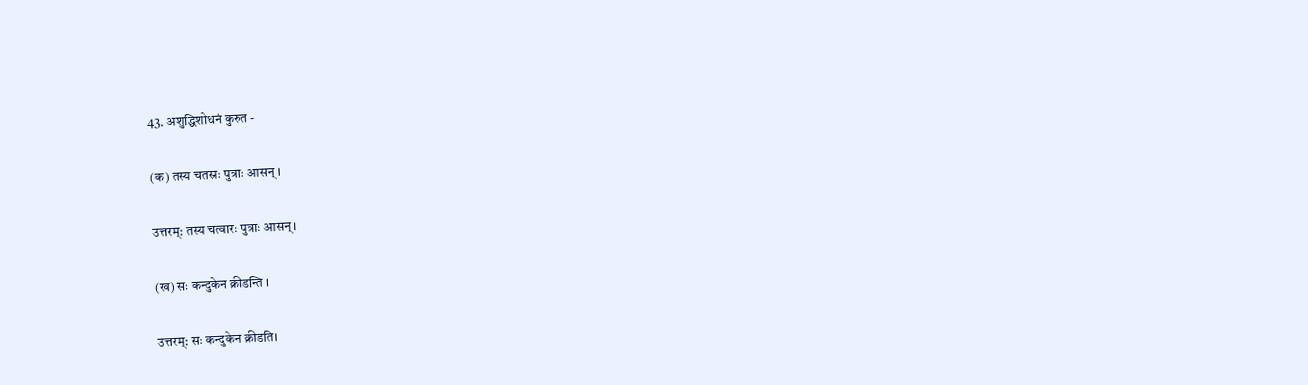43. अशुद्धिशोधनं कुरुत -

(क) तस्य चतस्रः पुत्राः आसन् ।

उत्तरम्: तस्य चत्वारः पुत्राः आसन्।

(ख) सः कन्दुकेन क्रीडन्ति ।

उत्तरम्: सः कन्दुकेन क्रीडति।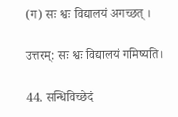(ग) सः श्वः विद्यालयं अगच्छत् ।

उत्तरम्: सः श्वः विद्यालयं गमिष्यति।

44. सन्धिविच्छेदं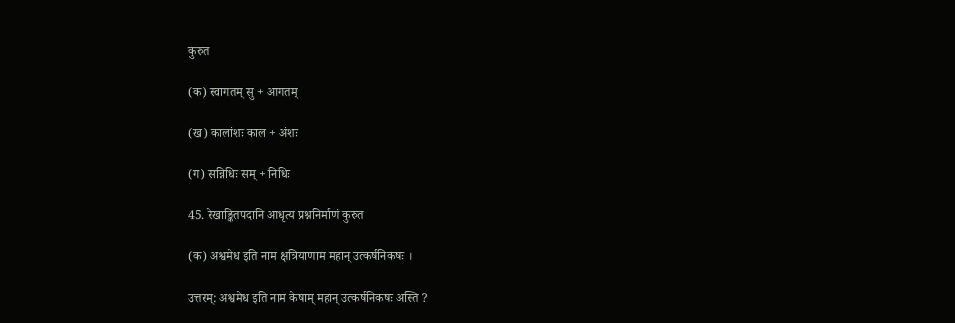कुरुत

(क) स्वागतम् सु + आगतम्

(ख) कालांशः काल + अंशः

(ग) सन्निधिः सम् + निधिः

45. रेखाङ्कितपदानि आधृत्य प्रश्ननिर्माणं कुरुत

(क) अश्वमेध इति नाम क्षत्रियाणाम महान् उत्कर्षनिकषः ।

उत्तरम्: अश्वमेध इति नाम केषाम् महान् उत्कर्षनिकषः अस्ति ?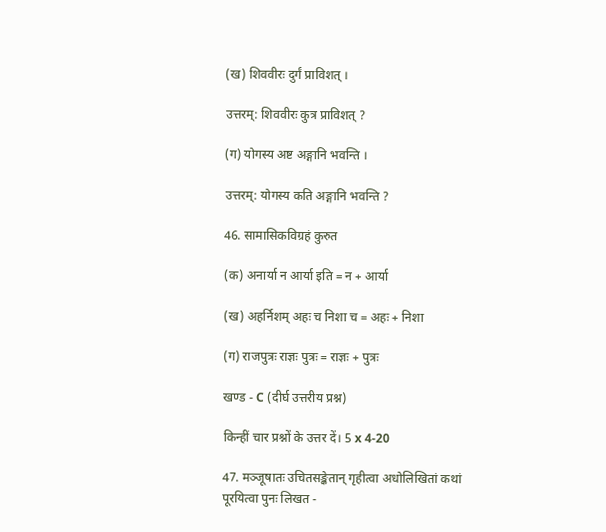(ख) शिववीरः दुर्गं प्राविशत् ।

उत्तरम्: शिववीरः कुत्र प्राविशत् ?

(ग) योगस्य अष्ट अ‌ङ्गानि भवन्ति ।

उत्तरम्: योगस्य कति अङ्गानि भवन्ति ?

46. सामासिकविग्रहं कुरुत

(क) अनार्या न आर्या इति = न + आर्या

(ख) अहर्निशम् अहः च निशा च = अहः + निशा

(ग) राजपुत्रः राज्ञः पुत्रः = राज्ञः + पुत्रः

खण्ड - C (दीर्घ उत्तरीय प्रश्न)

किन्हीं चार प्रश्नों के उत्तर दें। 5 x 4-20

47. मञ्जूषातः उचितसङ्केतान् गृहीत्वा अधोलिखितां कथां पूरयित्वा पुनः लिखत -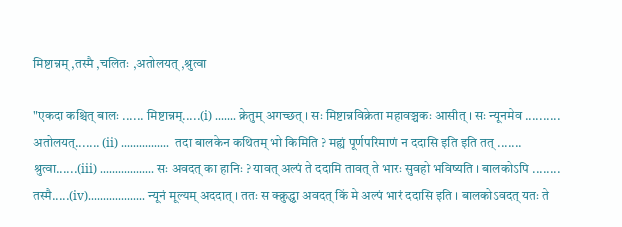मिष्टान्नम् ,तस्मै ,चलितः ,अतोलयत् ,श्रुत्वा

"एकदा कश्चित् बालः ...... मिष्टान्नम्.....(i) ....... क्रेतुम् अगच्छत् । सः मिष्टान्नविक्रेता महावञ्चकः आसीत् । सः न्यूनमेव .......... अतोलयत्....... (ii) ................  तदा बालकेन कथितम् भो किमिति ? मह्यं पूर्णपरिमाणं न ददासि इति इति तत् ....... श्रुत्वा......(iii) .................. सः अवदत् का हानिः ? यावत् अल्पं ते ददामि तावत् ते भारः सुवहो भविष्यति । बालकोऽपि ........ तस्मै.....(iv)................... न्यूनं मूल्यम् अददात् । ततः स क्क्रुद्ध्वा अवदत् किं मे अल्पं भारं ददासि इति । बालकोऽवदत् यतः ते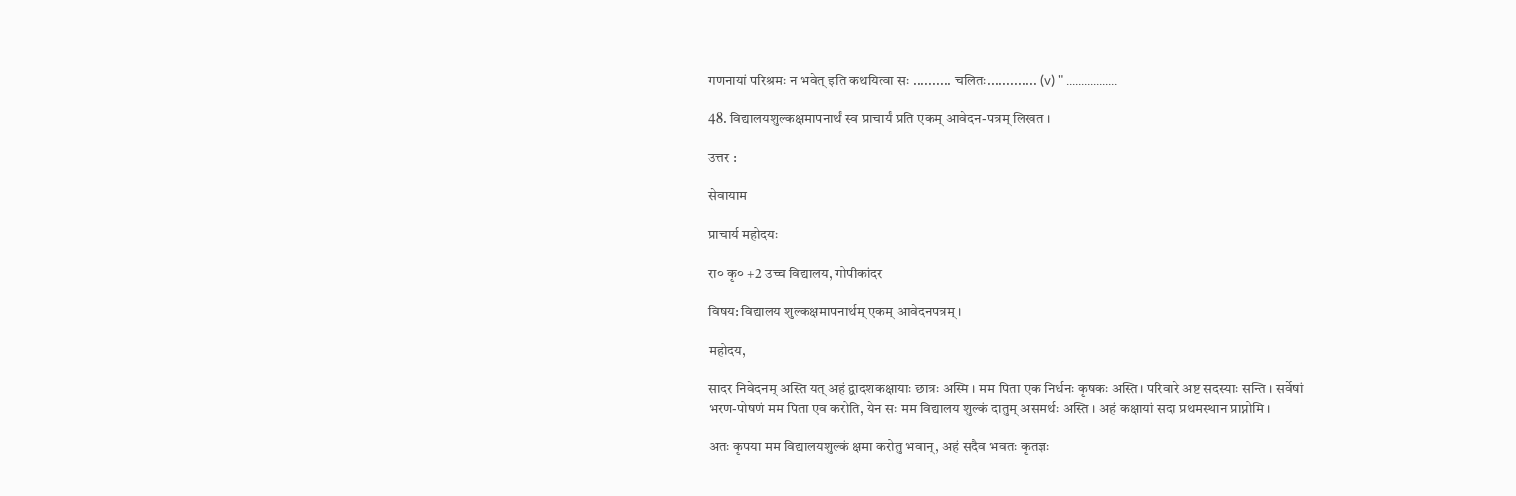गणनायां परिश्रमः न भवेत् इति कथयित्वा सः .......... चलितः............. (v) " .................

48. विद्यालयशुल्कक्षमापनार्थं स्व प्राचार्यं प्रति एकम् आवेदन-पत्रम् लिखत ।

उत्तर :

सेवायाम

प्राचार्य महोदयः

रा० कृ० +2 उच्च विद्यालय, गोपीकांदर

विषय: विद्यालय शुल्कक्षमापनार्थम् एकम् आवेदनपत्रम् ।

महोदय,

सादर निवेदनम् अस्ति यत् अहं द्वादशकक्षायाः छात्रः अस्मि । मम पिता एक निर्धनः कृषकः अस्ति। परिवारे अष्ट सदस्याः सन्ति । सर्वेषां भरण-पोषणं मम पिता एव करोति, येन सः मम विद्यालय शुल्कं दातुम् असमर्थः अस्ति । अहं कक्षायां सदा प्रथमस्थान प्राप्नोमि ।

अतः कृपया मम विद्यालयशुल्कं क्षमा करोतु भवान्, अहं सदैव भवतः कृतज्ञः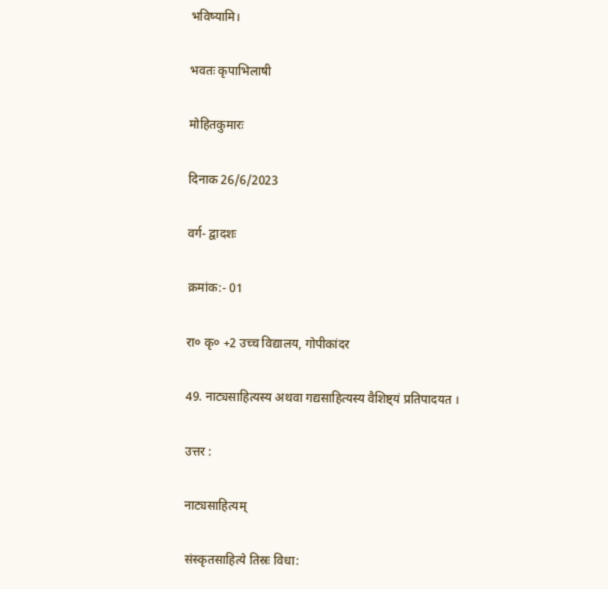भविष्यामि।

भवतः कृपाभिलाषी

मोहितकुमारः

दिनाक 26/6/2023

वर्ग- द्वादशः

क्रमांक:- 01

रा० कृ० +2 उच्च विद्यालय, गोपीकांदर

49. नाट्यसाहित्यस्य अथवा गद्यसाहित्यस्य वैशिष्ट्यं प्रतिपादयत ।

उत्तर :

नाट्यसाहित्यम्

संस्कृतसाहित्ये तिस्रः विधा: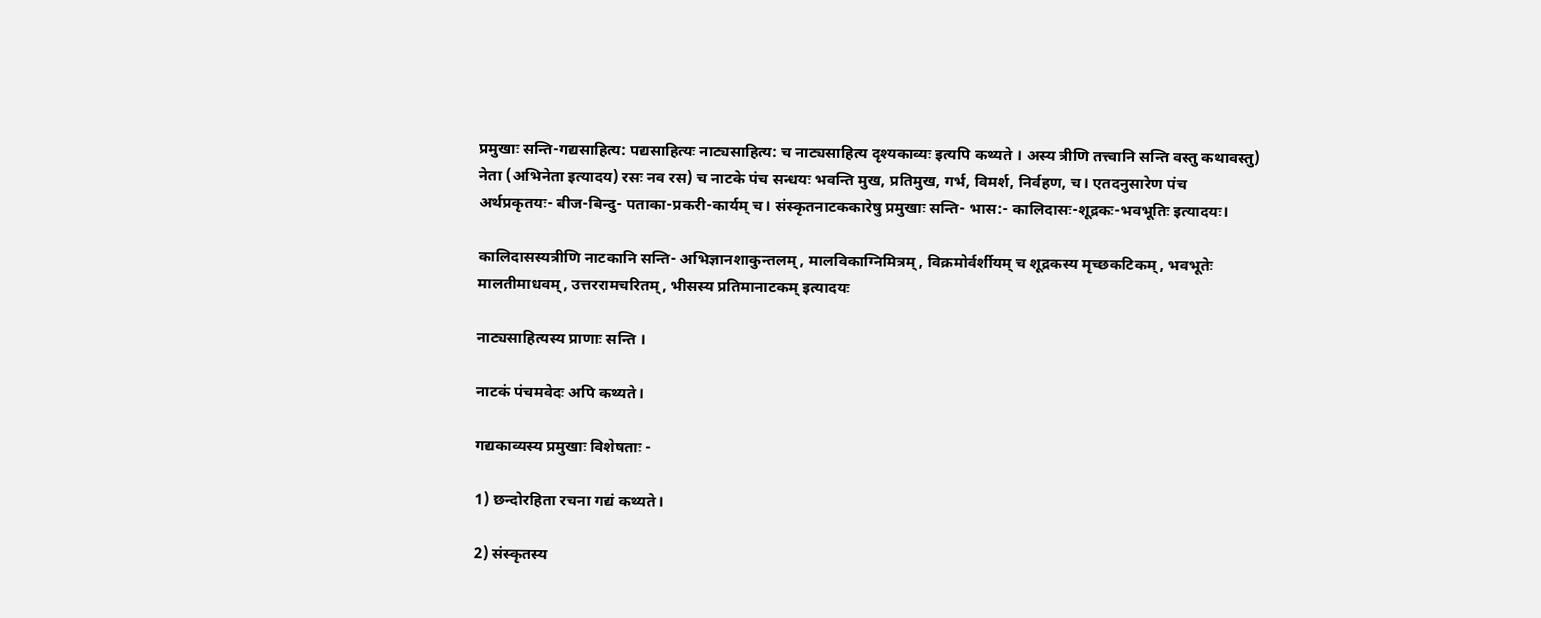प्रमुखाः सन्ति-गद्यसाहित्य: पद्यसाहित्यः नाट्यसाहित्य: च नाट्यसाहित्य दृश्यकाव्यः इत्यपि कथ्यते । अस्य त्रीणि तत्त्वानि सन्ति वस्तु कथावस्तु) नेता (अभिनेता इत्यादय) रसः नव रस) च नाटके पंच सन्धयः भवन्ति मुख, प्रतिमुख, गर्भ, विमर्श, निर्वहण, च। एतदनुसारेण पंच अर्थप्रकृतयः- बीज-बिन्दु- पताका-प्रकरी-कार्यम् च। संस्कृतनाटककारेषु प्रमुखाः सन्ति- भास:- कालिदासः-शूद्रकः-भवभूतिः इत्यादयः।

कालिदासस्यत्रीणि नाटकानि सन्ति- अभिज्ञानशाकुन्तलम्, मालविकाग्निमित्रम्, विक्रमोर्वर्शीयम् च शूद्रकस्य मृच्छकटिकम्, भवभूतेः मालतीमाधवम्, उत्तररामचरितम्, भीसस्य प्रतिमानाटकम् इत्यादयः

नाट्यसाहित्यस्य प्राणाः सन्ति ।

नाटकं पंचमवेदः अपि कथ्यते।

गद्यकाव्यस्य प्रमुखाः विशेषताः -

1) छन्दोरहिता रचना गद्यं कथ्यते।

2) संस्कृतस्य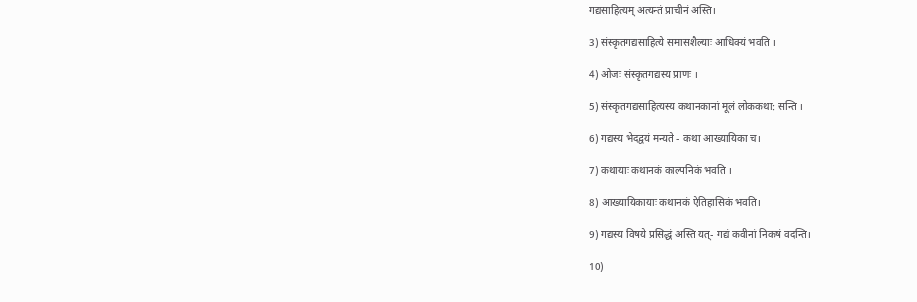गद्यसाहित्यम् अत्यन्तं प्राचीनं अस्ति।

3) संस्कृतगद्यसाहित्ये समासशैल्याः आधिक्यं भवति ।

4) ओजः संस्कृतगद्यस्य प्राणः ।

5) संस्कृतगद्यसाहित्यस्य कथानकानां मूलं लोककथा: सन्ति ।

6) गद्यस्य भेदद्वयं मन्यते - कथा आख्यायिका च।

7) कथायाः कथानकं काल्पनिकं भवति ।

8) आख्यायिकायाः कथानकं ऐतिहासिकं भवति।

9) गद्यस्य विषये प्रसिद्धं अस्ति यत्- गद्यं कवीनां निकषं वदन्ति।

10)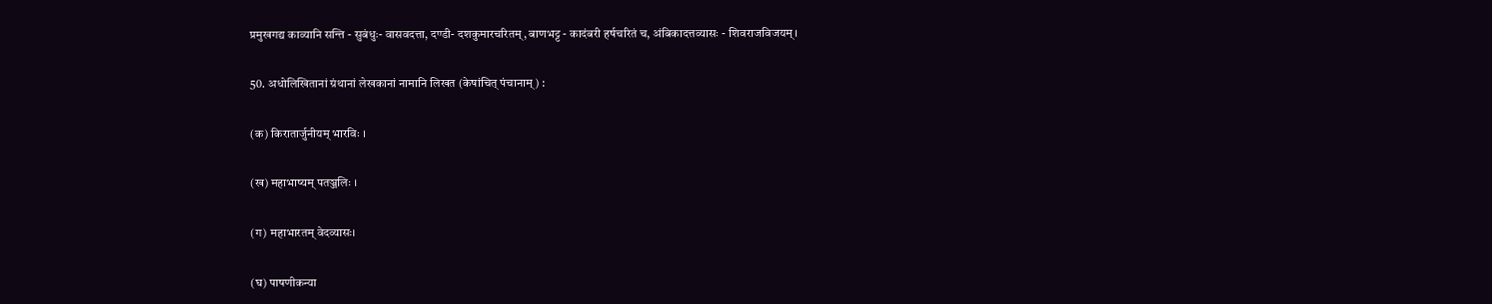प्रमुखगद्य काव्यानि सन्ति - सुबंधुः- वासवदत्ता, दण्डी- दशकुमारचरितम्, बाणभट्ट - कादंबरी हर्षचरितं च, अंबिकादत्तव्यासः - शिवराजविजयम्।

50. अधोलिखितानां ग्रंथानां लेखकानां नामानि लिखत (केषांचित् पंचानाम् ) :

(क) किरातार्जुनीयम् भारविः ।

(ख) महाभाष्यम् पतञ्जलिः ।

(ग) महाभारतम् वेदव्यासः।

(घ) पाषणीकन्या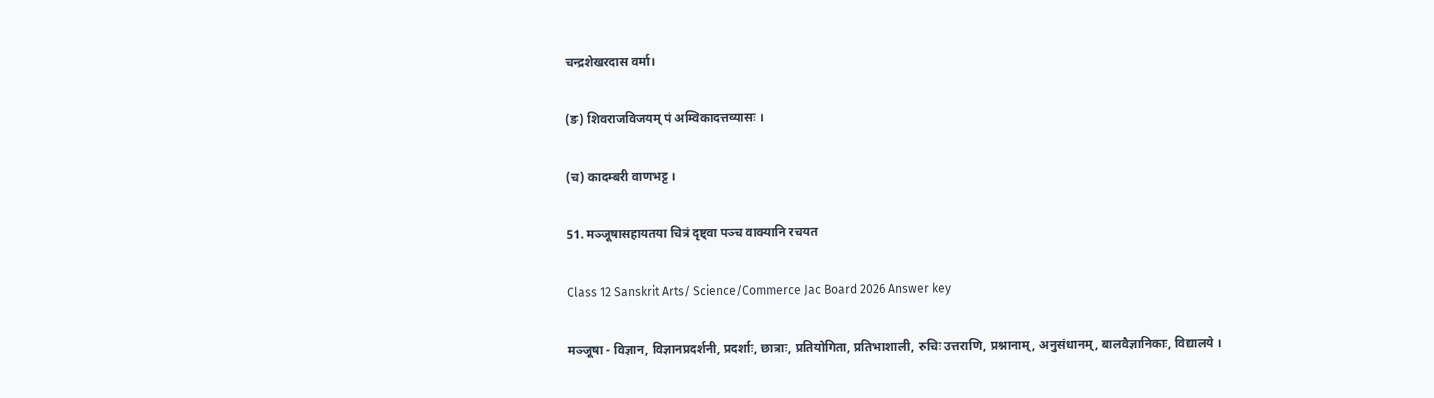चन्द्रशेखरदास वर्मा।

(ङ) शिवराजविजयम् पं अम्विकादत्तव्यासः ।

(च) कादम्बरी वाणभट्ट ।

51. मञ्जूषासहायतया चित्रं दृष्ट्वा पञ्च वाक्यानि रचयत

Class 12 Sanskrit Arts/ Science/Commerce Jac Board 2026 Answer key

मञ्जूषा - विज्ञान, विज्ञानप्रदर्शनी, प्रदर्शाः, छात्राः, प्रतियोगिता, प्रतिभाशाली, रुचिः उत्तराणि, प्रश्नानाम्, अनुसंधानम्, बालवैज्ञानिकाः, विद्यालये ।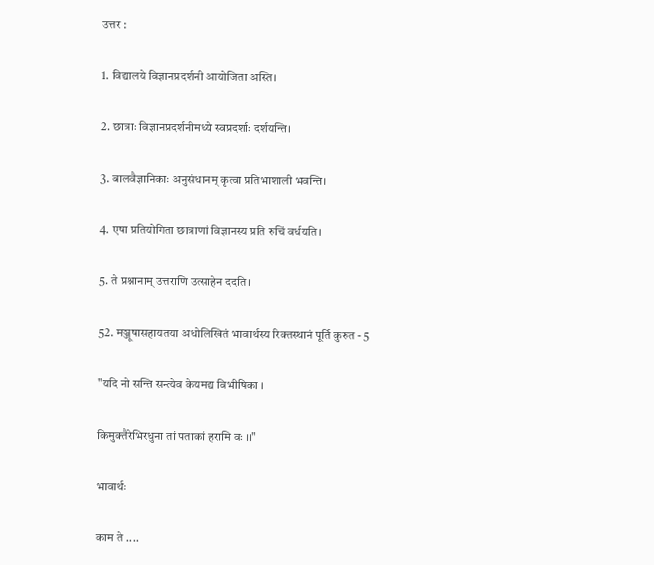उत्तर :

1. विद्यालये विज्ञानप्रदर्शनी आयोजिता अस्ति।

2. छात्राः विज्ञानप्रदर्शनीमध्ये स्वप्रदर्शाः दर्शयन्ति।

3. बालवैज्ञानिकाः अनुसंधानम् कृत्वा प्रतिभाशाली भवन्ति।

4. एषा प्रतियोगिता छात्राणां विज्ञानस्य प्रति रुचिं वर्धयति।

5. ते प्रश्नानाम् उत्तराणि उत्साहेन ददति।

52. मञ्जूषासहायतया अधोलिखितं भावार्थस्य रिक्तस्थानं पूर्ति कुरुत - 5

"यदि नो सन्ति सन्त्येव केयमद्य विभीषिका ।

किमुक्तैरेभिरधुना तां पताकां हरामि वः ।।"

भावार्थः

काम ते ....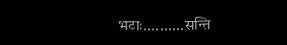भटाः..........सन्ति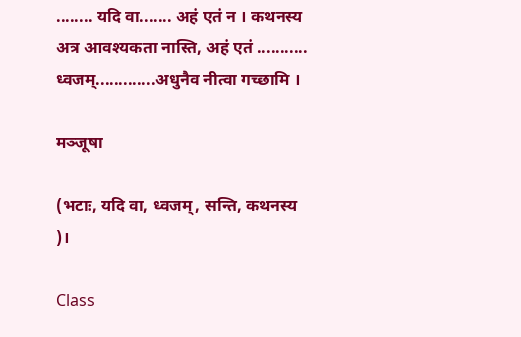........ यदि वा....... अहं एतं न । कथनस्य अत्र आवश्यकता नास्ति, अहं एतं ........... ध्वजम्.............अधुनैव नीत्वा गच्छामि ।

मञ्जूषा

(भटाः, यदि वा, ध्वजम्, सन्ति, कथनस्य )।

Class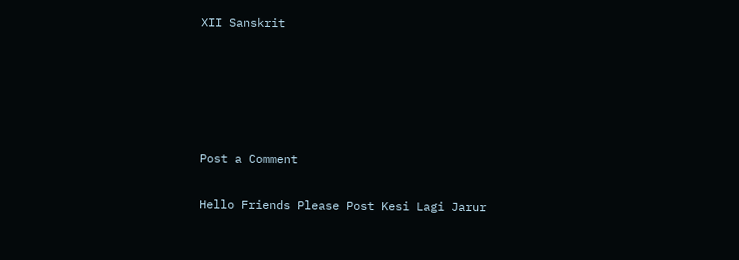XII Sanskrit





Post a Comment

Hello Friends Please Post Kesi Lagi Jarur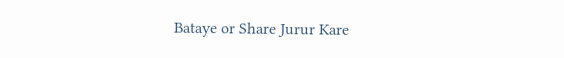Bataye or Share Jurur Kare